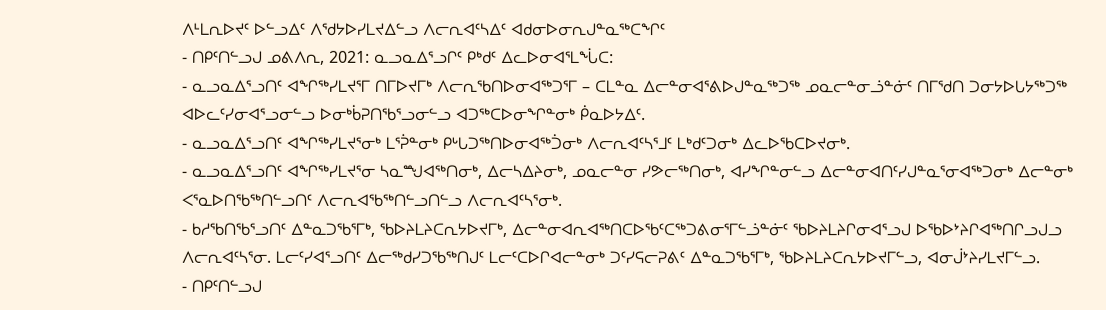ᐱᒻᒪᕆᐅᔪᑦ ᐅᓪᓗᐃᑦ ᐱᖁᔭᐅᓯᒪᔪᐃᓪᓗ ᐱᓕᕆᐊᑦᓴᐃᑦ ᐊᑯᓂᐅᓂᕆᒍᓐᓇᖅᑕᖏᑦ
- ᑎᑭᑦᑎᓪᓗᒍ ᓄᕕᐱᕆ, 2021: ᓇᓗᓇᐃᕐᓗᒋᑦ ᑭᒃᑯᑦ ᐃᓚᐅᓂᐊᕐᒪᖔᑕ:
- ᓇᓗᓇᐃᕐᓗᑎᑦ ᐊᖏᖅᓯᒪᔪᕐᒥ ᑎᒥᐅᔪᒥᒃ ᐱᓕᕆᖃᑎᐅᓂᐊᖅᑐᕐᒥ – ᑕᒪᓐᓇ ᐃᓕᓐᓂᐊᕐᕕᐅᒍᓐᓇᖅᑐᖅ ᓄᓇᓕᓐᓂᓘᓐᓃᑦ ᑎᒥᖁᑎ ᑐᓂᔭᐅᒐᔭᖅᑐᖅ ᐊᐅᓚᑦᓯᓂᐊᕐᓗᓂᓪᓗ ᐅᓂᒃᑳᕈᑎᖃᕐᓗᓂᓪᓗ ᐊᑐᖅᑕᐅᓂᖏᓐᓂᒃ ᑮᓇᐅᔭᐃᑦ.
- ᓇᓗᓇᐃᕐᓗᑎᑦ ᐊᖏᖅᓯᒪᔪᕐᓂᒃ ᒪᕐᕉᓐᓂᒃ ᑭᒡᒐᑐᖅᑎᐅᓂᐊᖅᑑᓂᒃ ᐱᓕᕆᐊᑦᓴᕐᒧᑦ ᒪᒃᑯᑦᑐᓂᒃ ᐃᓚᐅᖃᑕᐅᔪᓂᒃ.
- ᓇᓗᓇᐃᕐᓗᑎᑦ ᐊᖏᖅᓯᒪᔪᕐᓂ ᓴᓇᙳᐊᖅᑎᓂᒃ, ᐃᓕᓴᐃᔨᓂᒃ, ᓄᓇᓕᓐᓂ ᓯᕗᓕᖅᑎᓂᒃ, ᐊᓯᖏᓐᓂᓪᓗ ᐃᓕᓐᓂᐊᑎᑦᓯᒍᓐᓇᕐᓂᐊᖅᑐᓂᒃ ᐃᓕᓐᓂᒃ ᐸᕐᓇᐅᑎᖃᖅᑎᓪᓗᑎᑦ ᐱᓕᕆᐊᖃᖅᑎᓪᓗᑎᓪᓗ ᐱᓕᕆᐊᑦᓴᕐᓂᒃ.
- ᑲᓱᖃᑎᖃᕐᓗᑎᑦ ᐃᓐᓇᑐᖃᕐᒥᒃ, ᖃᐅᔨᒪᔨᑕᕆᔭᐅᔪᒥᒃ, ᐃᓕᓐᓂᐊᕆᐊᖅᑎᑕᐅᖃᑦᑕᖅᑐᕕᓂᕐᒥᓪᓘᓐᓃᑦ ᖃᐅᔨᒪᔨᒋᓂᐊᕐᓗᒍ ᐅᖃᐅᔾᔨᒋᐊᖅᑎᒋᓗᒍᓗ ᐱᓕᕆᐊᑦᓴᕐᓂ. ᒪᓕᑦᓯᐊᕐᓗᑎᑦ ᐃᓕᖅᑯᓯᑐᖃᖅᑎᒍᑦ ᒪᓕᑦᑕᐅᒋᐊᓕᓐᓂᒃ ᑐᑦᓯᕋᓕᕈᕕᑦ ᐃᓐᓇᑐᖃᕐᒥᒃ, ᖃᐅᔨᒪᔨᑕᕆᔭᐅᔪᒥᓪᓗ, ᐊᓂᒎᔾᔨᓯᒪᔪᒥᓪᓗ.
- ᑎᑭᑦᑎᓪᓗᒍ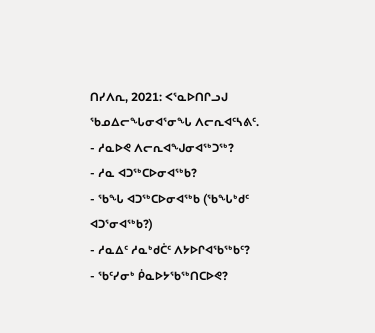ᑎᓯᐱᕆ, 2021: ᐸᕐᓇᐅᑎᒋᓗᒍ ᖃᓄᐃᓕᖓᓂᐊᕐᓂᖓ ᐱᓕᕆᐊᑦᓴᕕᑦ.
- ᓱᓇᐅᕙ ᐱᓕᕆᐊᖑᓂᐊᖅᑐᖅ?
- ᓱᓇ ᐊᑐᖅᑕᐅᓂᐊᖅᑲ?
- ᖃᖓ ᐊᑐᖅᑕᐅᓂᐊᖅᑲ (ᖃᖓᒃᑯᑦ ᐊᑐᕐᓂᐊᖅᑲ?)
- ᓱᓇᐃᑦ ᓱᓇᒃᑯᑖᑦ ᐱᔭᐅᒋᐊᖃᖅᑲᑦ?
- ᖃᑦᓯᓂᒃ ᑮᓇᐅᔭᖃᖅᑎᑕᐅᕙ?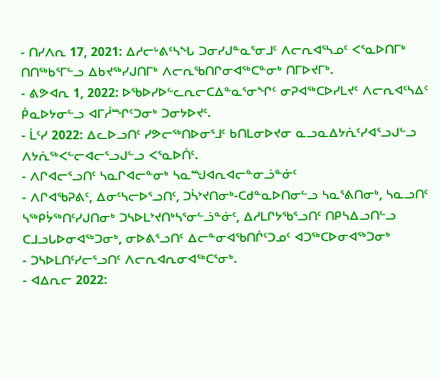- ᑎᓯᐱᕆ 17, 2021: ᐃᓱᓕᒡᕕᑦᓴᖓ ᑐᓂᓯᒍᓐᓇᕐᓂᒧᑦ ᐱᓕᕆᐊᕐᓴᓄᑦ ᐸᕐᓇᐅᑎᒥᒃ ᑎᑎᖅᑲᕐᒥᓪᓗ ᐃᑲᔪᖅᓯᒍᑎᒥᒃ ᐱᓕᕆᖃᑎᒋᓂᐊᖅᑕᓐᓂᒃ ᑎᒥᐅᔪᒥᒃ.
- ᕕᕗᐊᕆ 1, 2022: ᐅᖃᐅᓯᐅᓪᓚᕆᓕᑕᐃᓐᓇᕐᓂᖏᑦ ᓂᕈᐊᖅᑕᐅᓯᒪᔪᑦ ᐱᓕᕆᐊᑦᓴᐃᑦ ᑮᓇᐅᔭᓂᓪᓗ ᐊᒥᓲᙱᑦᑐᓂᒃ ᑐᓂᔭᐅᔪᑦ.
- ᒫᑦᓯ 2022: ᐃᓚᐅᓗᑎᑦ ᓯᕗᓕᖅᑎᐅᓂᕐᒧᑦ ᑲᑎᒪᓂᐅᔪᓂ ᓇᓗᓇᐃᔭᕇᑦᓯᐊᕐᓗᒍᓪᓗ ᐱᔭᕇᖅᐸᓪᓕᐊᓕᕐᓗᒍᓪᓗ ᐸᕐᓇᐅᑏᑦ.
- ᐱᒋᐊᓕᕐᓗᑎᑦ ᓴᓇᒋᐊᓕᓐᓂᒃ ᓴᓇᙳᐊᕆᐊᓕᓐᓂᓘᓐᓃᑦ
- ᐱᒋᐊᖃᕈᕕᑦ, ᐃᓂᑦᓴᓕᐅᕐᓗᑎᑦ, ᑐᓵᔾᔪᑎᓂᒃ-ᑕᑯᓐᓇᐅᑎᓂᓪᓗ ᓴᓇᕐᕕᑎᓂᒃ, ᓴᓇᓗᑎᑦ ᓴᖅᑭᔮᖅᑎᑦᓯᒍᑎᓂᒃ ᑐᓴᐅᒪᔾᔪᑎᒃᓴᕐᓂᓪᓘᓐᓃᑦ, ᐃᓱᒪᒋᔭᖃᕐᓗᑎᑦ ᑎᑭᓴᐃᓗᑎᓪᓗ ᑕᒧᓗᒐᐅᓂᐊᖅᑐᓂᒃ, ᓂᐅᕕᕐᓗᑎᑦ ᐃᓕᓐᓂᐊᖃᑎᒌᑦᑐᓄᑦ ᐊᑐᖅᑕᐅᓂᐊᖅᑐᓂᒃ
- ᑐᓴᐅᒪᑎᑦᓯᓕᕐᓗᑎᑦ ᐱᓕᕆᐊᕆᓂᐊᖅᑕᕐᓂᒃ.
- ᐊᐃᕆᓕ 2022: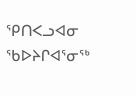ᕿᑎᐸᓗᐊᓂ ᖃᐅᔨᒋᐊᕐᓂᖅ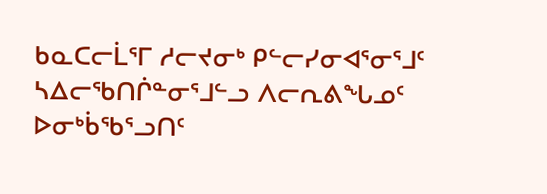ᑲᓇᑕᓕᒫᕐᒥ ᓱᓕᔪᓂᒃ ᑭᓪᓕᓯᓂᐊᕐᓂᕐᒧᑦ ᓴᐃᓕᖃᑎᒌᓐᓂᕐᒧᓪᓗ ᐱᓕᕆᕕᖓᓄᑦ ᐅᓂᒃᑳᖃᕐᓗᑎᑦ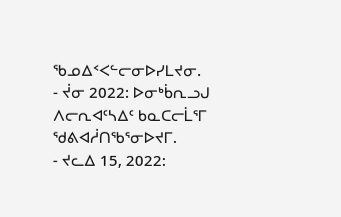ᖃᓄᐃᑉᐸᓪᓕᓂᐅᓯᒪᔪᓂ.
- ᔫᓂ 2022: ᐅᓂᒃᑳᕆᓗᒍ ᐱᓕᕆᐊᑦᓴᐃᑦ ᑲᓇᑕᓕᒫᕐᒥ ᖁᕕᐊᓲᑎᖃᕐᓂᐅᔪᒥ.
- ᔪᓚᐃ 15, 2022: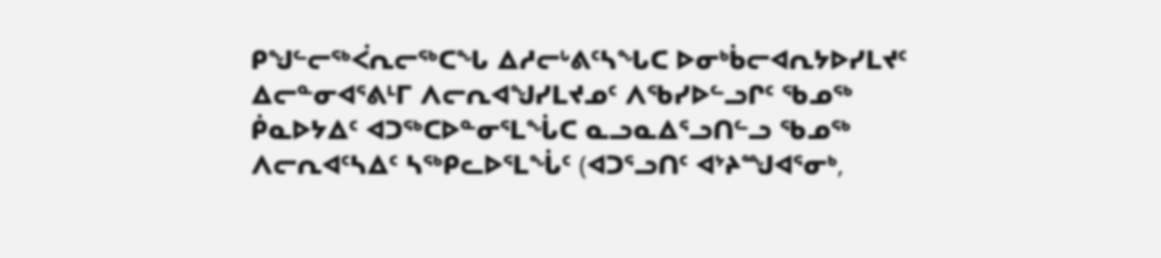ᑭᖑᓪᓕᖅᐹᕆᓕᖅᑕᖓ ᐃᓱᓕᒡᕕᑦᓴᖓᑕ ᐅᓂᒃᑳᓕᐊᕆᔭᐅᓯᒪᔪᑦ ᐃᓕᓐᓂᐊᕐᕕᒻᒥ ᐱᓕᕆᐊᖑᓯᒪᔪᓄᑦ ᐱᖃᓯᐅᓪᓗᒋᑦ ᖃᓄᖅ ᑮᓇᐅᔭᐃᑦ ᐊᑐᖅᑕᐅᓐᓂᕐᒪᖔᑕ ᓇᓗᓇᐃᕐᓗᑎᓪᓗ ᖃᓄᖅ ᐱᓕᕆᐊᑦᓴᐃᑦ ᓴᖅᑭᓚᐅᕐᒪᖔᑦ (ᐊᑐᕐᓗᑎᑦ ᐊᔾᔨᙳᐊᕐᓂᒃ,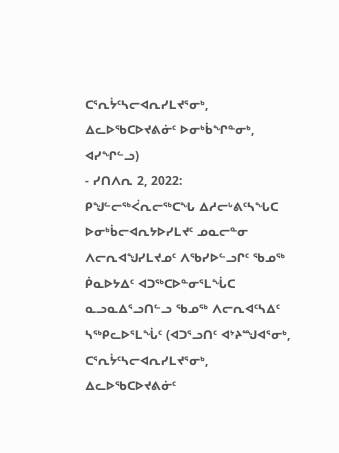ᑕᕐᕆᔮᑦᓴᓕᐊᕆᓯᒪᔪᕐᓂᒃ, ᐃᓚᐅᖃᑕᐅᔪᕕᓃᑦ ᐅᓂᒃᑳᖏᓐᓂᒃ, ᐊᓯᖏᓪᓗ)
- ᓯᑎᐱᕆ 2, 2022: ᑭᖑᓪᓕᖅᐹᕆᓕᖅᑕᖓ ᐃᓱᓕᒡᕕᑦᓴᖓᑕ ᐅᓂᒃᑳᓕᐊᕆᔭᐅᓯᒪᔪᑦ ᓄᓇᓕᓐᓂ ᐱᓕᕆᐊᖑᓯᒪᔪᓄᑦ ᐱᖃᓯᐅᓪᓗᒋᑦ ᖃᓄᖅ ᑮᓇᐅᔭᐃᑦ ᐊᑐᖅᑕᐅᓐᓂᕐᒪᖔᑕ ᓇᓗᓇᐃᕐᓗᑎᓪᓗ ᖃᓄᖅ ᐱᓕᕆᐊᑦᓴᐃᑦ ᓴᖅᑭᓚᐅᕐᒪᖔᑦ (ᐊᑐᕐᓗᑎᑦ ᐊᔾᔨᙳᐊᕐᓂᒃ, ᑕᕐᕆᔮᑦᓴᓕᐊᕆᓯᒪᔪᕐᓂᒃ, ᐃᓚᐅᖃᑕᐅᔪᕕᓃᑦ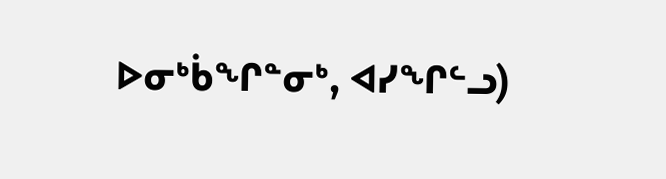ᐅᓂᒃᑳᖏᓐᓂᒃ, ᐊᓯᖏᓪᓗ)